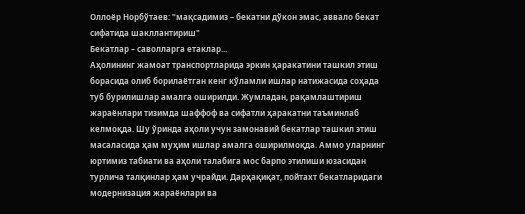Оллоёр Норбўтаев: "мақсадимиз – бекатни дўкон эмас, аввало бекат сифатида шакллантириш"
Бекатлар – саволларга етаклар...
Аҳолининг жамоат транспортларида эркин ҳаракатини ташкил этиш борасида олиб борилаётган кенг кўламли ишлар натижасида соҳада туб бурилишлар амалга оширилди. Жумладан, рақамлаштириш жараёнлари тизимда шаффоф ва сифатли ҳаракатни таъминлаб келмоқда. Шу ўринда аҳоли учун замонавий бекатлар ташкил этиш масаласида ҳам муҳим ишлар амалга оширилмоқда. Аммо уларнинг юртимиз табиати ва аҳоли талабига мос барпо этилиши юзасидан турлича талқинлар ҳам учрайди. Дарҳақиқат, пойтахт бекатларидаги модернизация жараёнлари ва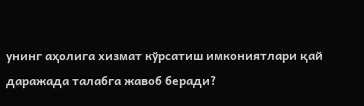унинг аҳолига хизмат кўрсатиш имкониятлари қай даражада талабга жавоб беради?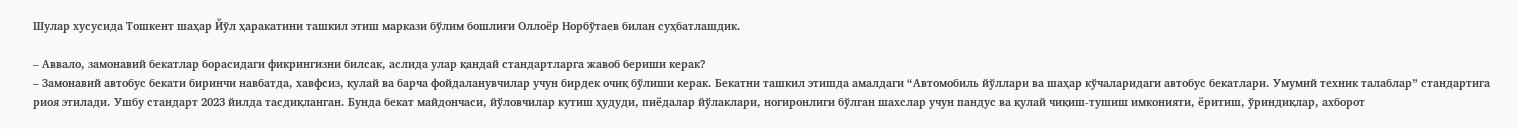Шулар хусусида Тошкент шаҳар Йўл ҳаракатини ташкил этиш маркази бўлим бошлиғи Оллоёр Норбўтаев билан суҳбатлашдик.

– Аввало, замонавий бекатлар борасидаги фикрингизни билсак, аслида улар қандай стандартларга жавоб бериши керак?
– Замонавий автобус бекати биринчи навбатда, хавфсиз, қулай ва барча фойдаланувчилар учун бирдек очиқ бўлиши керак. Бекатни ташкил этишда амалдаги “Автомобиль йўллари ва шаҳар кўчаларидаги автобус бекатлари. Умумий техник талаблар” стандартига риоя этилади. Ушбу стандарт 2023 йилда тасдиқланган. Бунда бекат майдончаси, йўловчилар кутиш ҳудуди, пиёдалар йўлаклари, ногиронлиги бўлган шахслар учун пандус ва қулай чиқиш-тушиш имконияти, ёритиш, ўриндиқлар, ахборот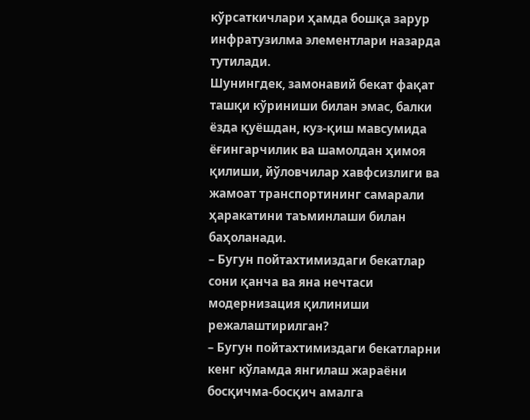кўрсаткичлари ҳамда бошқа зарур инфратузилма элементлари назарда тутилади.
Шунингдек, замонавий бекат фақат ташқи кўриниши билан эмас, балки ёзда қуёшдан, куз-қиш мавсумида ёғингарчилик ва шамолдан ҳимоя қилиши, йўловчилар хавфсизлиги ва жамоат транспортининг самарали ҳаракатини таъминлаши билан баҳоланади.
– Бугун пойтахтимиздаги бекатлар сони қанча ва яна нечтаси модернизация қилиниши режалаштирилган?
– Бугун пойтахтимиздаги бекатларни кенг кўламда янгилаш жараёни босқичма-босқич амалга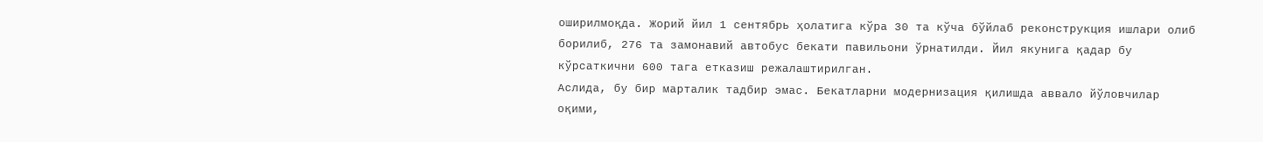оширилмоқда. Жорий йил 1 сентябрь ҳолатига кўра 30 та кўча бўйлаб реконструкция ишлари олиб борилиб, 276 та замонавий автобус бекати павильони ўрнатилди. Йил якунига қадар бу кўрсаткични 600 тага етказиш режалаштирилган.
Аслида, бу бир марталик тадбир эмас. Бекатларни модернизация қилишда аввало йўловчилар оқими,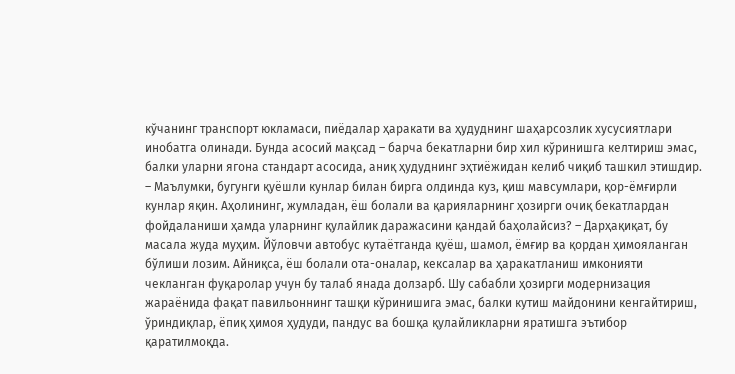кўчанинг транспорт юкламаси, пиёдалар ҳаракати ва ҳудуднинг шаҳарсозлик хусусиятлари инобатга олинади. Бунда асосий мақсад – барча бекатларни бир хил кўринишга келтириш эмас, балки уларни ягона стандарт асосида, аниқ ҳудуднинг эҳтиёжидан келиб чиқиб ташкил этишдир.
– Маълумки, бугунги қуёшли кунлар билан бирга олдинда куз, қиш мавсумлари, қор-ёмғирли кунлар яқин. Аҳолининг, жумладан, ёш болали ва қарияларнинг ҳозирги очиқ бекатлардан фойдаланиши ҳамда уларнинг қулайлик даражасини қандай баҳолайсиз? – Дарҳақиқат, бу масала жуда муҳим. Йўловчи автобус кутаётганда қуёш, шамол, ёмғир ва қордан ҳимояланган бўлиши лозим. Айниқса, ёш болали ота-оналар, кексалар ва ҳаракатланиш имконияти чекланган фуқаролар учун бу талаб янада долзарб. Шу сабабли ҳозирги модернизация жараёнида фақат павильоннинг ташқи кўринишига эмас, балки кутиш майдонини кенгайтириш, ўриндиқлар, ёпиқ ҳимоя ҳудуди, пандус ва бошқа қулайликларни яратишга эътибор қаратилмоқда.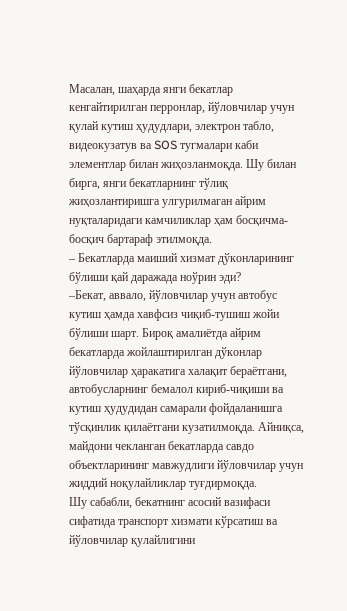Масалан, шаҳарда янги бекатлар кенгайтирилган перронлар, йўловчилар учун қулай кутиш ҳудудлари, электрон табло, видеокузатув ва SOS тугмалари каби элементлар билан жиҳозланмоқда. Шу билан бирга, янги бекатларнинг тўлиқ жиҳозлантиришга улгурилмаган айрим нуқталаридаги камчиликлар ҳам босқичма-босқич бартараф этилмоқда.
– Бекатларда маиший хизмат дўконларининг бўлиши қай даражада ноўрин эди?
–Бекат, аввало, йўловчилар учун автобус кутиш ҳамда хавфсиз чиқиб-тушиш жойи бўлиши шарт. Бироқ амалиётда айрим бекатларда жойлаштирилган дўконлар йўловчилар ҳаракатига халақит бераётгани, автобусларнинг бемалол кириб-чиқиши ва кутиш ҳудудидан самарали фойдаланишга тўсқинлик қилаётгани кузатилмоқда. Айниқса, майдони чекланган бекатларда савдо объектларининг мавжудлиги йўловчилар учун жиддий ноқулайликлар туғдирмоқда.
Шу сабабли, бекатнинг асосий вазифаси сифатида транспорт хизмати кўрсатиш ва йўловчилар қулайлигини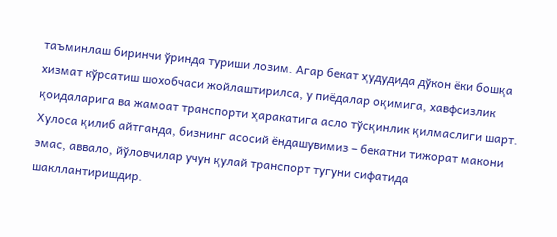таъминлаш биринчи ўринда туриши лозим. Агар бекат ҳудудида дўкон ёки бошқа хизмат кўрсатиш шохобчаси жойлаштирилса, у пиёдалар оқимига, хавфсизлик қоидаларига ва жамоат транспорти ҳаракатига асло тўсқинлик қилмаслиги шарт. Хулоса қилиб айтганда, бизнинг асосий ёндашувимиз – бекатни тижорат макони эмас, аввало, йўловчилар учун қулай транспорт тугуни сифатида шакллантиришдир.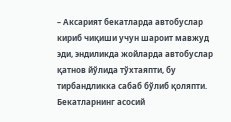– Аксарият бекатларда автобуслар кириб чиқиши учун шароит мавжуд эди, эндиликда жойларда автобуслар қатнов йўлида тўхтаяпти, бу тирбандликка сабаб бўлиб қоляпти. Бекатларнинг асосий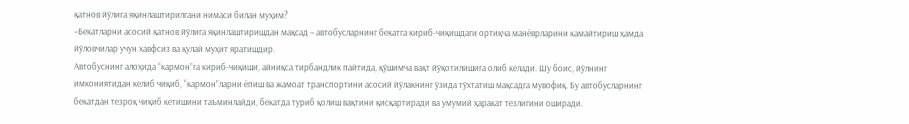қатнов йўлига яқинлаштирилгани нимаси билан муҳим?
–Бекатларни асосий қатнов йўлига яқинлаштиришдан мақсад – автобусларнинг бекатга кириб-чиқишдаги ортиқча манёврларини камайтириш ҳамда йўловчилар учун хавфсиз ва қулай муҳит яратишдир.
Автобуснинг алоҳида “кармон”га кириб-чиқиши, айниқса тирбандлик пайтида, қўшимча вақт йўқотилишига олиб келади. Шу боис, йўлнинг имкониятидан келиб чиқиб, “кармон”ларни ёпиш ва жамоат транспортини асосий йўлакнинг ўзида тўхтатиш мақсадга мувофиқ. Бу автобусларнинг бекатдан тезроқ чиқиб кетишини таъминлайди, бекатда туриб қолиш вақтини қисқартиради ва умумий ҳаракат тезлигини оширади.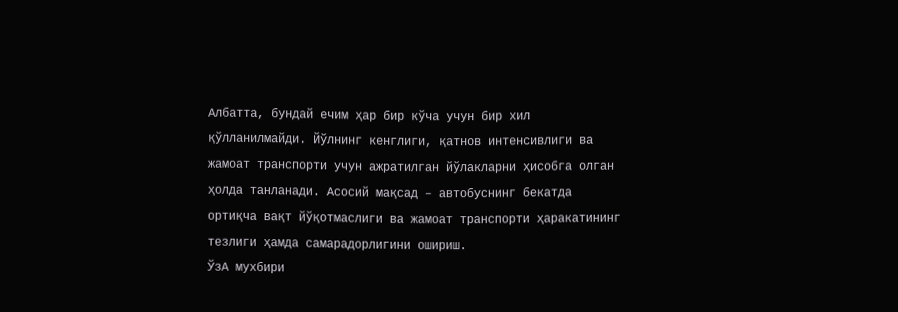Албатта, бундай ечим ҳар бир кўча учун бир хил қўлланилмайди. Йўлнинг кенглиги, қатнов интенсивлиги ва жамоат транспорти учун ажратилган йўлакларни ҳисобга олган ҳолда танланади. Асосий мақсад – автобуснинг бекатда ортиқча вақт йўқотмаслиги ва жамоат транспорти ҳаракатининг тезлиги ҳамда самарадорлигини ошириш.
ЎзА мухбири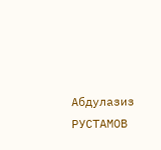Абдулазиз РУСТАМОВ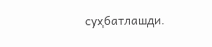суҳбатлашди.